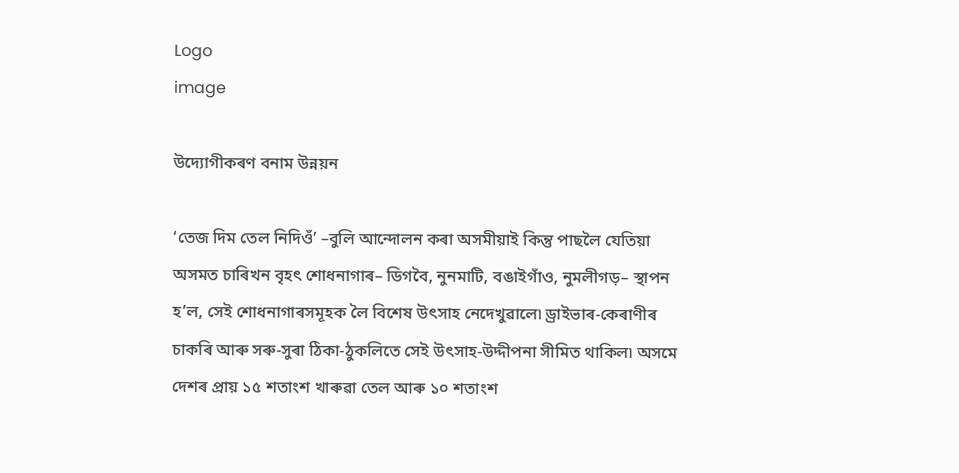Logo
image

উদ্যোগীকৰণ বনাম উন্নয়ন

‘তেজ দিম তেল নিদিওঁ’ –বুলি আন্দোলন কৰা অসমীয়াই কিন্তু পাছলৈ যেতিয়া অসমত চাৰিখন বৃহৎ শোধনাগাৰ– ডিগবৈ, নুনমাটি, বঙাইগাঁও, নুমলীগড়– স্থাপন হ’ল, সেই শোধনাগাৰসমূহক লৈ বিশেষ উৎসাহ নেদেখুৱালে৷ ড্ৰাইভাৰ-কেৰাণীৰ চাকৰি আৰু সৰু-সুৰা ঠিকা-ঠুকলিতে সেই উৎসাহ-উদ্দীপনা সীমিত থাকিল৷ অসমে দেশৰ প্ৰায় ১৫ শতাংশ খাৰুৱা তেল আৰু ১০ শতাংশ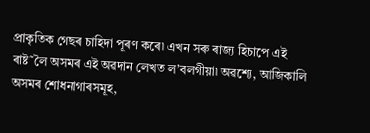প্ৰাকৃতিক গেছৰ চাহিদা পূৰণ কৰে৷ এখন সৰু ৰাজ্য হিচাপে এই ৰাষ্ট˜লৈ অসমৰ এই অৱদান লেখত ল’বলগীয়া৷ অৱশ্যে, আজিকালি অসমৰ শোধনাগাৰসমূহ,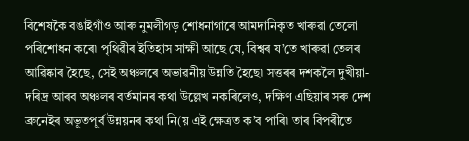বিশেষকৈ বঙাইগাঁও আৰু নুমলীগড় শোধনাগাৰে আমদানিকৃত খাৰুৱা তেলো পৰিশোধন কৰে৷ পৃথিৱীৰ ইতিহাস সাক্ষী আছে যে, বিশ্বৰ য’তে খাৰুৱা তেলৰ আৱিষ্কাৰ হৈছে, সেই অঞ্চলৰে অভাৱনীয় উন্নতি হৈছে৷ সত্তৰৰ দশকলৈ দুখীয়া-দৰিদ্ৰ আৰব অঞ্চলৰ বৰ্তমানৰ কথা উল্লেখ নকৰিলেও, দক্ষিণ এছিয়াৰ সৰু দেশ ব্ৰুনেইৰ অভূতপূৰ্ব উন্নয়নৰ কথা নি(য় এই ক্ষেত্ৰত ক’ব পাৰি৷ তাৰ বিপৰীতে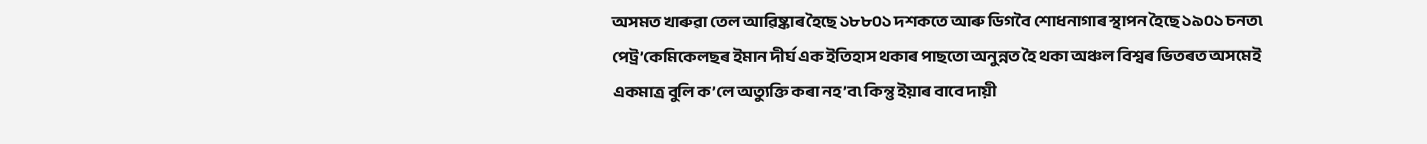অসমত খাৰুৱা তেল আৱিষ্কাৰ হৈছে ১৮৮০১ দশকতে আৰু ডিগবৈ শোধনাগাৰ স্থাপন হৈছে ১৯০১ চনত৷ পেট্ৰ’কেমিকেলছৰ ইমান দীৰ্ঘ এক ইতিহাস থকাৰ পাছতো অনুন্নত হৈ থকা অঞ্চল বিশ্বৰ ভিতৰত অসমেই একমাত্ৰ বুলি ক’লে অত্যুক্তি কৰা নহ’ব৷ কিন্তু ইয়াৰ বাবে দায়ী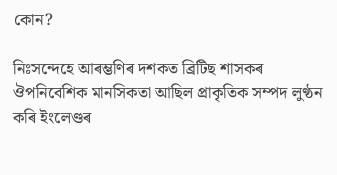কোন?

নিঃসন্দেহে আৰম্ভণিৰ দশকত ব্ৰিটিছ শাসকৰ ঔপনিবেশিক মানসিকতা আছিল প্ৰাকৃতিক সম্পদ লুণ্ঠন কৰি ইংলেণ্ডৰ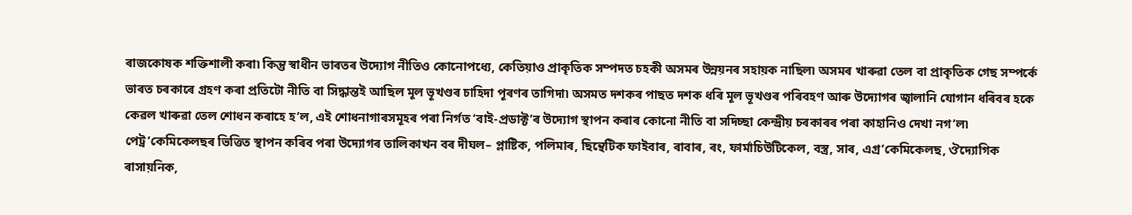ৰাজকোষক শক্তিশালী কৰা৷ কিন্তু স্বাধীন ভাৰতৰ উদ্যোগ নীতিও কোনোপধ্যে, কেতিয়াও প্ৰাকৃতিক সম্পদত চহকী অসমৰ উন্নয়নৰ সহায়ক নাছিল৷ অসমৰ খাৰুৱা তেল বা প্ৰাকৃতিক গেছ সম্পৰ্কে ভাৰত চৰকাৰে গ্ৰহণ কৰা প্ৰতিটো নীতি বা সিদ্ধান্তই আছিল মূল ভূখণ্ডৰ চাহিদা পূৰণৰ তাগিদা৷ অসমত দশকৰ পাছত দশক ধৰি মূল ভূখণ্ডৰ পৰিবহণ আৰু উদ্যোগৰ জ্বালানি যোগান ধৰিবৰ হকে কেৱল খাৰুৱা তেল শোধন কৰাহে হ’ল, এই শোধনাগাৰসমূহৰ পৰা নিৰ্গত ‘বাই-প্ৰডাক্ট’ৰ উদ্যোগ স্থাপন কৰাৰ কোনো নীতি বা সদিচ্ছা কেন্দ্ৰীয় চৰকাৰৰ পৰা কাহানিও দেখা নগ’ল৷ পেট্ৰ’কেমিকেলছৰ ভিত্তিত স্থাপন কৰিব পৰা উদ্যোগৰ তালিকাখন বৰ দীঘল– প্লাষ্টিক, পলিমাৰ, ছিন্থেটিক ফাইবাৰ, ৰাবাৰ, ৰং, ফাৰ্মাচিউটিকেল, বস্ত্ৰ, সাৰ, এগ্ৰ’কেমিকেলছ, ঔদ্যোগিক ৰাসায়নিক,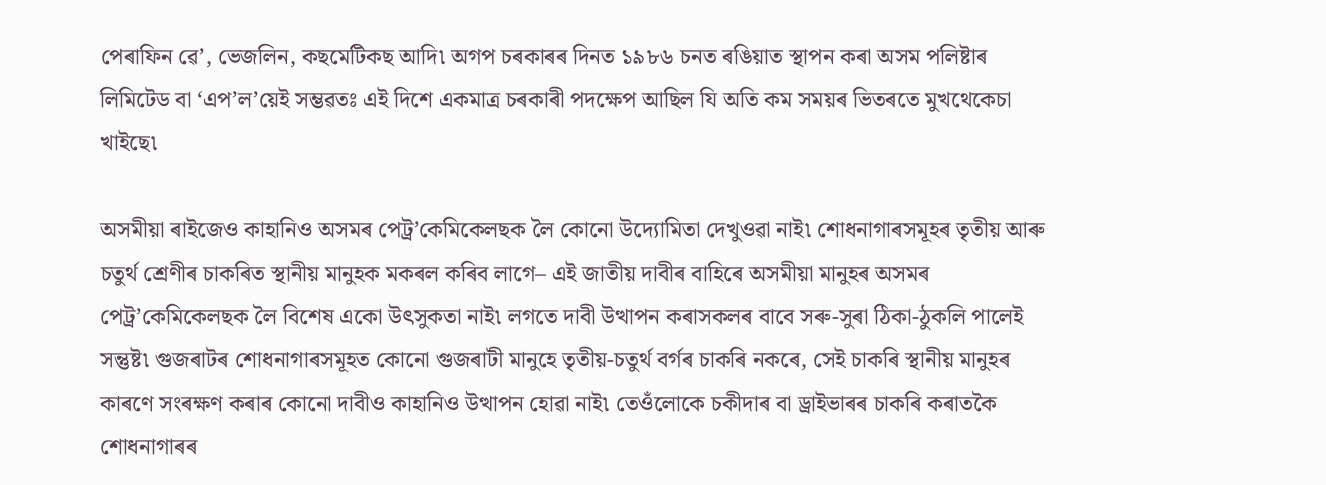পেৰাফিন ৱে’, ভেজলিন, কছমেটিকছ আদি৷ অগপ চৰকাৰৰ দিনত ১৯৮৬ চনত ৰঙিয়াত স্থাপন কৰা অসম পলিষ্টাৰ লিমিটেড বা ‘এপ’ল’য়েই সম্ভৱতঃ এই দিশে একমাত্ৰ চৰকাৰী পদক্ষেপ আছিল যি অতি কম সময়ৰ ভিতৰতে মুখথেকেচা খাইছে৷

অসমীয়া ৰাইজেও কাহানিও অসমৰ পেট্ৰ’কেমিকেলছক লৈ কোনো উদ্যোমিতা দেখুওৱা নাই৷ শোধনাগাৰসমূহৰ তৃতীয় আৰু চতুৰ্থ শ্ৰেণীৰ চাকৰিত স্থানীয় মানুহক মকৰল কৰিব লাগে– এই জাতীয় দাবীৰ বাহিৰে অসমীয়া মানুহৰ অসমৰ পেট্ৰ’কেমিকেলছক লৈ বিশেষ একো উৎসুকতা নাই৷ লগতে দাবী উত্থাপন কৰাসকলৰ বাবে সৰু-সুৰা ঠিকা-ঠুকলি পালেই সন্তুষ্ট৷ গুজৰাটৰ শোধনাগাৰসমূহত কোনো গুজৰাটী মানুহে তৃতীয়-চতুৰ্থ বৰ্গৰ চাকৰি নকৰে, সেই চাকৰি স্থানীয় মানুহৰ কাৰণে সংৰক্ষণ কৰাৰ কোনো দাবীও কাহানিও উত্থাপন হোৱা নাই৷ তেওঁলোকে চকীদাৰ বা ড্ৰাইভাৰৰ চাকৰি কৰাতকৈ শোধনাগাৰৰ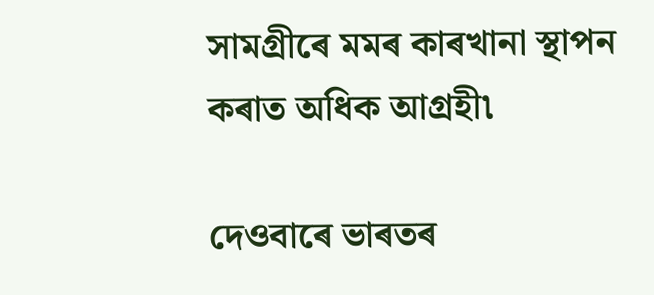সামগ্ৰীৰে মমৰ কাৰখানা স্থাপন কৰাত অধিক আগ্ৰহী৷

দেওবাৰে ভাৰতৰ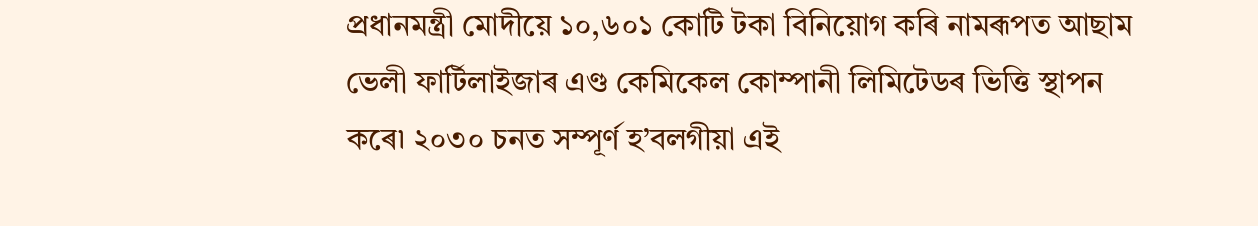প্ৰধানমন্ত্ৰী মোদীয়ে ১০,৬০১ কোটি টকা বিনিয়োগ কৰি নামৰূপত আছাম ভেলী ফাৰ্টিলাইজাৰ এণ্ড কেমিকেল কোম্পানী লিমিটেডৰ ভিত্তি স্থাপন কৰে৷ ২০৩০ চনত সম্পূৰ্ণ হ’বলগীয়া এই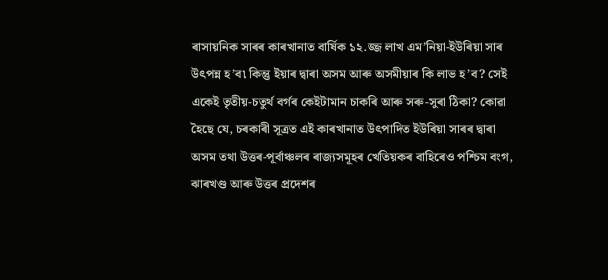ৰাসায়নিক সাৰৰ কাৰখানাত বাৰ্ষিক ১২.জ্জ লাখ এম’নিয়া-ইউৰিয়া সাৰ উৎপন্ন হ’ব৷ কিন্তু ইয়াৰ দ্বাৰা অসম আৰু অসমীয়াৰ কি লাভ হ’ব? সেই একেই তৃতীয়-চতুৰ্থ বৰ্গৰ কেইটামান চাকৰি আৰু সৰু-সুৰা ঠিকা? কোৱা হৈছে যে, চৰকাৰী সূত্ৰত এই কাৰখানাত উৎপাদিত ইউৰিয়া সাৰৰ দ্বাৰা অসম তথা উত্তৰ-পূৰ্বাঞ্চলৰ ৰাজ্যসমূহৰ খেতিয়কৰ বাহিৰেও পশ্চিম বংগ, ঝাৰখণ্ড আৰু উত্তৰ প্ৰদেশৰ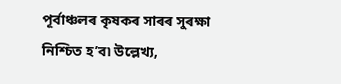পূৰ্বাঞ্চলৰ কৃষকৰ সাৰৰ সুৰক্ষা নিশ্চিত হ’ব৷ উল্লেখ্য,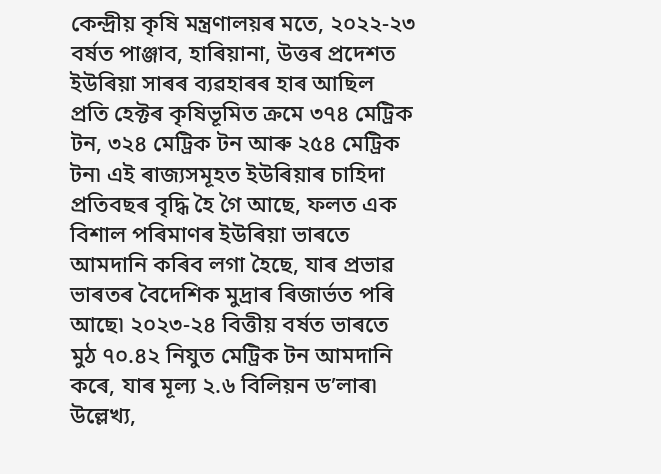কেন্দ্ৰীয় কৃষি মন্ত্ৰণালয়ৰ মতে, ২০২২-২৩ বৰ্ষত পাঞ্জাব, হাৰিয়ানা, উত্তৰ প্ৰদেশত ইউৰিয়া সাৰৰ ব্যৱহাৰৰ হাৰ আছিল প্ৰতি হেক্টৰ কৃষিভূমিত ক্ৰমে ৩৭৪ মেট্ৰিক টন, ৩২৪ মেট্ৰিক টন আৰু ২৫৪ মেট্ৰিক টন৷ এই ৰাজ্যসমূহত ইউৰিয়াৰ চাহিদা প্ৰতিবছৰ বৃদ্ধি হৈ গৈ আছে, ফলত এক বিশাল পৰিমাণৰ ইউৰিয়া ভাৰতে আমদানি কৰিব লগা হৈছে, যাৰ প্ৰভাৱ ভাৰতৰ বৈদেশিক মুদ্ৰাৰ ৰিজাৰ্ভত পৰি আছে৷ ২০২৩-২৪ বিত্তীয় বৰ্ষত ভাৰতে মুঠ ৭০.৪২ নিযুত মেট্ৰিক টন আমদানি কৰে, যাৰ মূল্য ২.৬ বিলিয়ন ড’লাৰ৷  উল্লেখ্য,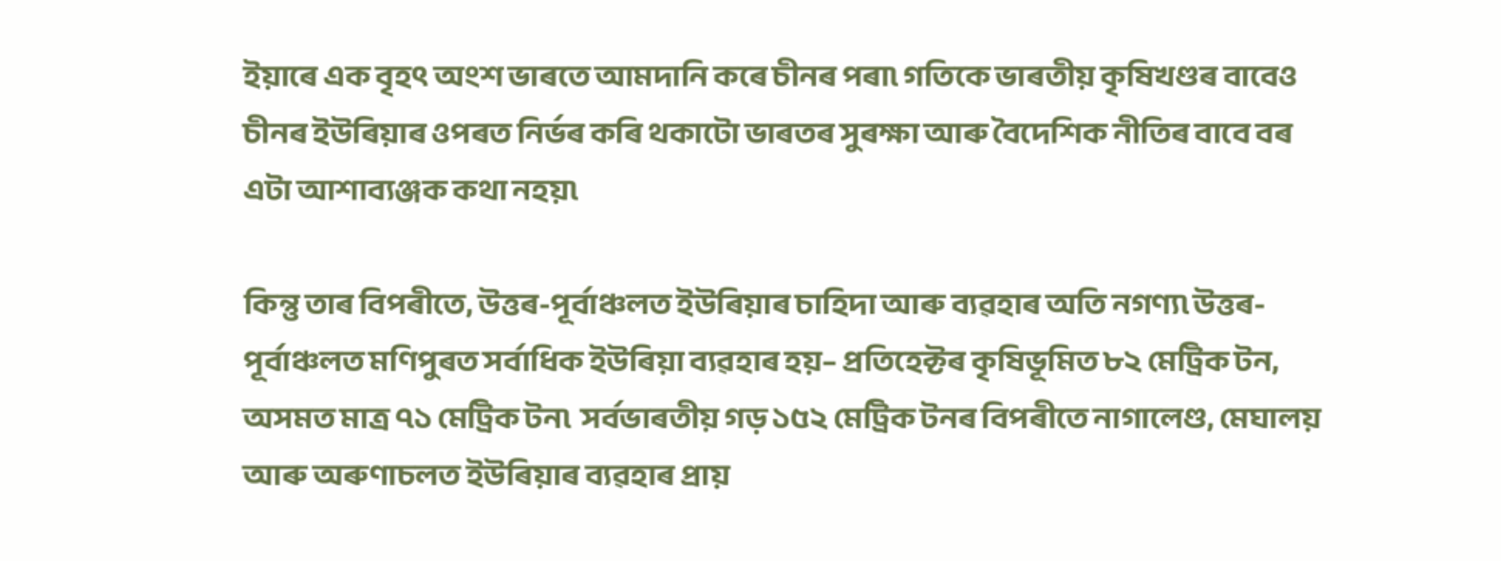ইয়াৰে এক বৃহৎ অংশ ভাৰতে আমদানি কৰে চীনৰ পৰা৷ গতিকে ভাৰতীয় কৃষিখণ্ডৰ বাবেও চীনৰ ইউৰিয়াৰ ওপৰত নিৰ্ভৰ কৰি থকাটো ভাৰতৰ সুৰক্ষা আৰু বৈদেশিক নীতিৰ বাবে বৰ এটা আশাব্যঞ্জক কথা নহয়৷

কিন্তু তাৰ বিপৰীতে, উত্তৰ-পূৰ্বাঞ্চলত ইউৰিয়াৰ চাহিদা আৰু ব্যৱহাৰ অতি নগণ্য৷ উত্তৰ-পূৰ্বাঞ্চলত মণিপুৰত সৰ্বাধিক ইউৰিয়া ব্যৱহাৰ হয়– প্ৰতিহেক্টৰ কৃষিভূমিত ৮২ মেট্ৰিক টন, অসমত মাত্ৰ ৭১ মেট্ৰিক টন৷  সৰ্বভাৰতীয় গড় ১৫২ মেট্ৰিক টনৰ বিপৰীতে নাগালেণ্ড, মেঘালয় আৰু অৰুণাচলত ইউৰিয়াৰ ব্যৱহাৰ প্ৰায়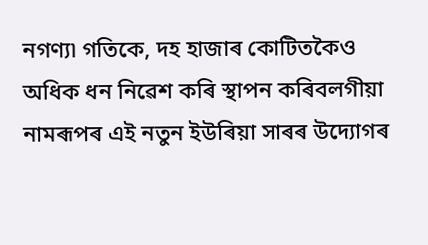নগণ্য৷ গতিকে, দহ হাজাৰ কোটিতকৈও অধিক ধন নিৱেশ কৰি স্থাপন কৰিবলগীয়া নামৰূপৰ এই নতুন ইউৰিয়া সাৰৰ উদ্যোগৰ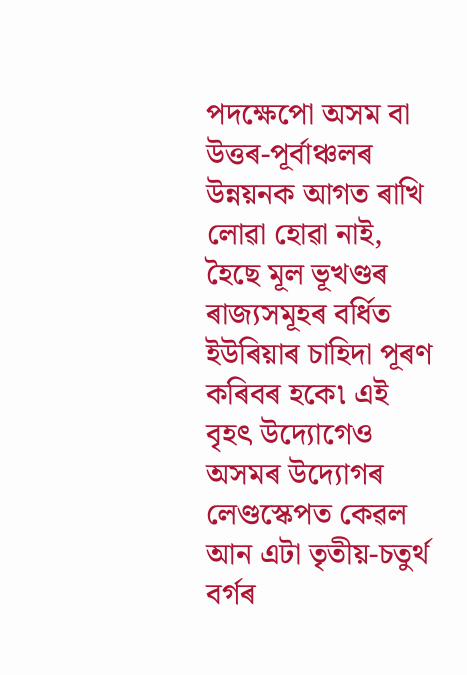পদক্ষেপো অসম বা উত্তৰ-পূৰ্বাঞ্চলৰ উন্নয়নক আগত ৰাখি লোৱা হোৱা নাই, হৈছে মূল ভূখণ্ডৰ ৰাজ্যসমূহৰ বৰ্ধিত ইউৰিয়াৰ চাহিদা পূৰণ কৰিবৰ হকে৷ এই বৃহৎ উদ্যোগেও অসমৰ উদ্যোগৰ লেণ্ডস্কেপত কেৱল আন এটা তৃতীয়-চতুৰ্থ বৰ্গৰ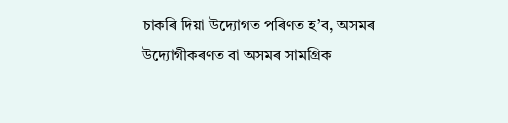চাকৰি দিয়া উদ্যোগত পৰিণত হ’ব, অসমৰ উদ্যোগীকৰণত বা অসমৰ সামগ্ৰিক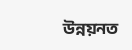উন্নয়নত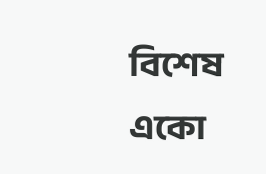বিশেষ একো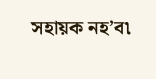সহায়ক নহ’ব৷